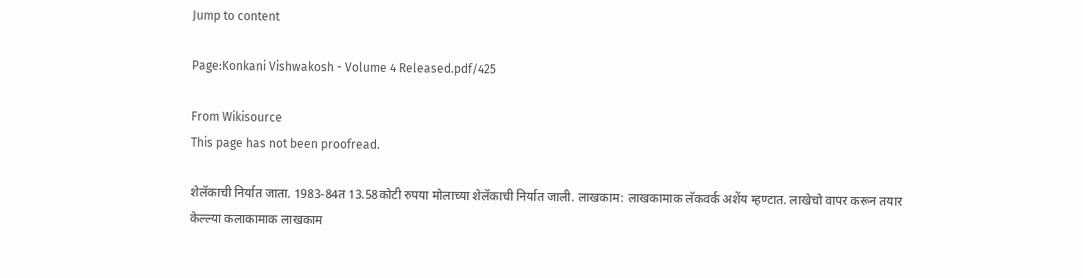Jump to content

Page:Konkani Vishwakosh - Volume 4 Released.pdf/425

From Wikisource
This page has not been proofread.

शेलॅकाची निर्यात जाता. 1983-84त 13.58कोटी रुपया मोलाच्या शेलॅकाची निर्यात जाली. लाखकाम: लाखकामाक लॅकवर्क अशेंय म्हण्टात. लाखेचो वापर करून तयार केल्ल्या कलाकामाक लाखकाम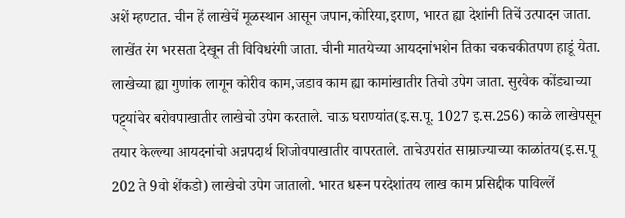अशें म्हण्टात. चीन हें लाखेचें मूळस्थान आसून जपान,कोरिया,इराण, भारत ह्या देशांनी तिचें उत्पादन जाता. लाखेंत रंग भरसता देखून ती विविधरंगी जाता. चीनी मातयेच्या आयदनांभशेन तिका चकचकीतपण हाडूं येता. लाखेच्या ह्या गुणांक लागून कोरीव काम,जडाव काम ह्या कामांखातीर तिचो उपेग जाता. सुरवेक कोंड्याच्या पट्ट्यांचेर बरोवपाखातीर लाखेचो उपेग करताले. चाऊ घराण्यांत(इ.स.पू. 1027 इ.स.256) काळे लाखेपसून तयार केल्ल्या आयदनांचो अन्नपदार्थ शिजोवपाखातीर वापरताले. ताचेउपरांत साम्राज्याच्या काळांतय(इ.स.पू 202 ते 9वो शेंकडो) लाखेचो उपेग जातालो. भारत धरून परदेशांतय लाख काम प्रसिद्दीक पाविल्लें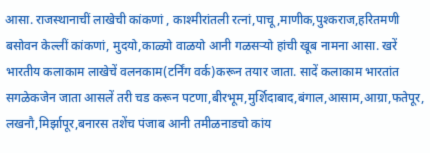आसा. राजस्थानाचीं लाखेची कांकणां , काश्मीरांतली रत्नां,पाचू,माणीक,पुश्कराज,हरितमणी बसोवन केल्लीं कांकणां, मुदयो,काळ्यो वाळयो आनी गळसऱ्यो हांची खूब नामना आसा. खरें भारतीय कलाकाम लाखेचें वलनकाम(टर्निंग वर्क)करून तयार जाता. सादें कलाकाम भारतांत सगळेकजेन जाता आसलें तरी चड करून पटणा,बीरभूम,मुर्शिदाबाद,बंगाल,आसाम,आग्रा,फतेपूर, लखनौ,मिर्झापूर,बनारस तशेंच पंजाब आनी तमीळनाडचो कांय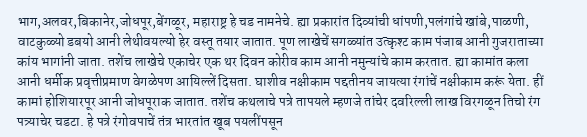भाग,अलवर,बिकानेर,जोधपूर,बेंगळूर, महाराष्ट्र हे चड नामनेचे. ह्या प्रकारांत दिव्यांची धांपणी,पलंगांचे खांबे,पाळणी, वाटकुळ्यो डबयो आनी लेथीवयल्यो हेर वस्तू तयार जातात. पूण लाखेचें सगळ्यांत उत्कृश्ट काम पंजाब आनी गुजराताच्या कांय भागांनी जाता. तशेंच लाखेचे एकाचेर एक थर दिवन कोरीव काम आनी नमुन्यांचे काम करतात. ह्या कामांत कला आनी धर्मीक प्रवृत्तीप्रमाण वेगळेपण आयिल्लें दिसता. घाशीव नक्षीकाम पद्दतीनय जायत्या रंगांचें नक्षीकाम करूं येता. हीं कामां होशियारपूर आनी जोधपूराक जातात. तशेंच कथलाचे पत्रे तापयले म्हणजे तांचेर दवरिल्ली लाख विरगळून तिचो रंग पत्र्याचेर चडटा. हे पत्रे रंगोवपाचें तंत्र भारतांत खूब पयलींपसून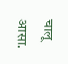चालू आसा.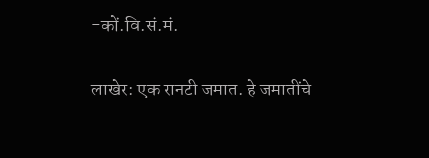-कों.वि.सं.मं.

लाखेर: एक रानटी जमात. हे जमातींचे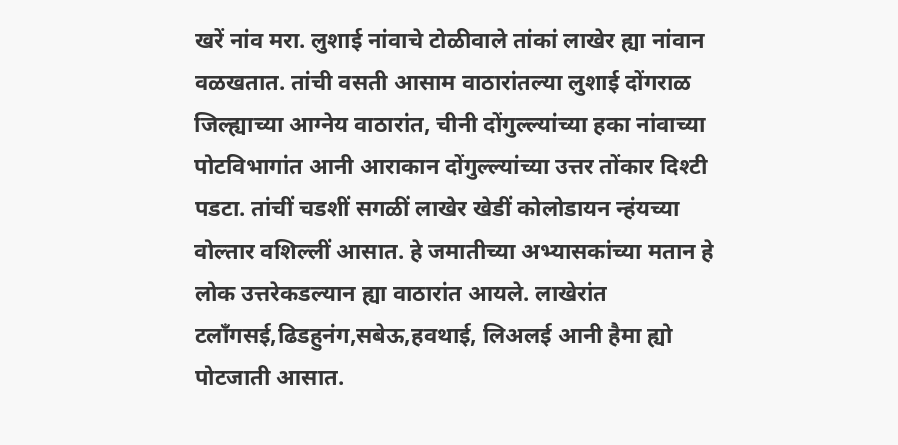खरें नांव मरा. लुशाई नांवाचे टोळीवाले तांकां लाखेर ह्या नांवान वळखतात. तांची वसती आसाम वाठारांतल्या लुशाई दोंगराळ जिल्ह्याच्या आग्नेय वाठारांत, चीनी दोंगुल्ल्यांच्या हका नांवाच्या पोटविभागांत आनी आराकान दोंगुल्ल्यांच्या उत्तर तोंकार दिश्टी पडटा. तांचीं चडशीं सगळीं लाखेर खेडीं कोलोडायन न्हंयच्या वोल्तार वशिल्लीं आसात. हे जमातीच्या अभ्यासकांच्या मतान हे लोक उत्तरेकडल्यान ह्या वाठारांत आयले. लाखेरांत टलॉंगसई,ढिडहुनंग,सबेऊ,हवथाई, लिअलई आनी हैमा ह्यो पोटजाती आसात.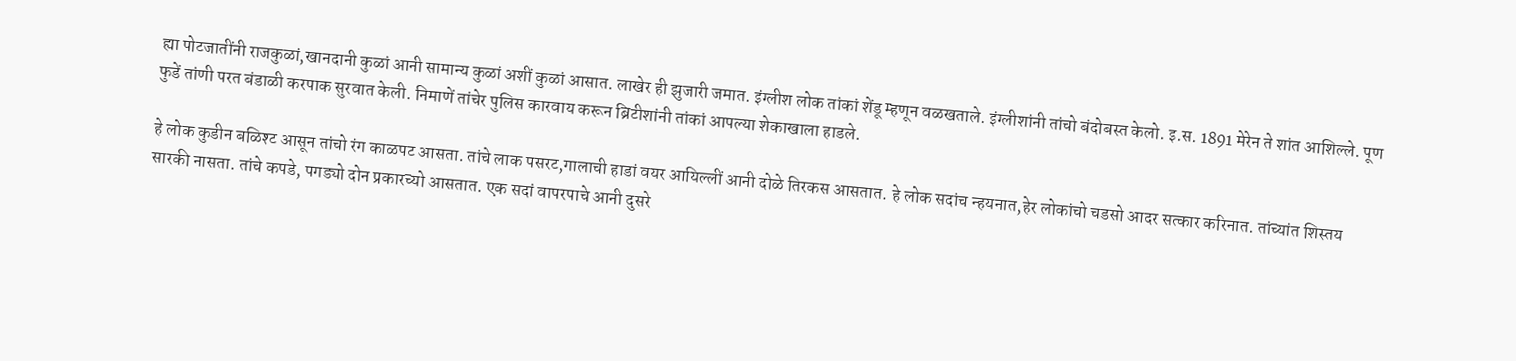ह्या पोटजातींनी राजकुळां,खानदानी कुळां आनी सामान्य कुळां अशीं कुळां आसात. लाखेर ही झुजारी जमात. इंग्लीश लोक तांकां शेंडू म्हणून वळखताले. इंग्लीशांनी तांचो बंदोबस्त केलो. इ.स. 1891 मेरेन ते शांत आशिल्ले. पूण फुडें तांणी परत बंडाळी करपाक सुरवात केली. निमाणें तांचेर पुलिस कारवाय करून ब्रिटीशांनी तांकां आपल्या शेकाखाला हाडले.

हे लोक कुडीन बळिश्ट आसून तांचो रंग काळपट आसता. तांचे लाक पसरट,गालाची हाडां वयर आयिल्लीं आनी दोळे तिरकस आसतात. हे लोक सदांच न्हयनात,हेर लोकांचो चडसो आदर सत्कार करिनात. तांच्यांत शिस्तय सारकी नासता. तांचे कपडे, पगड्यो दोन प्रकारच्यो आसतात. एक सदां वापरपाचे आनी दुसरे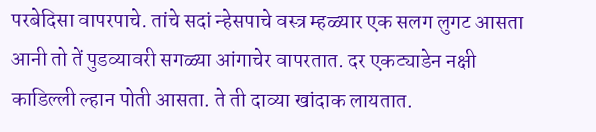परबेदिसा वापरपाचे. तांचे सदां न्हेसपाचे वस्त्र म्हळ्यार एक सलग लुगट आसता आनी तो तें पुडव्यावरी सगळ्या आंगाचेर वापरतात. दर एकट्याडेन नक्षी काडिल्ली ल्हान पोती आसता. ते ती दाव्या खांदाक लायतात.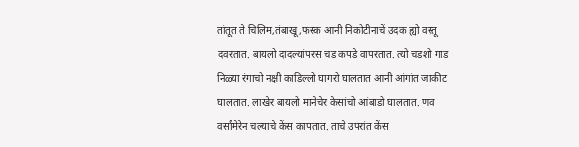तांतूत ते चिलिम,तंबाखू,फस्क आनी निकोटीनाचें उदक ह्यो वस्तू दवरतात. बायलो दादल्यांपरस चड कपडे वापरतात. त्यो चडशो गाड निळ्या रंगाचो नक्षी काडिल्लो घागरो घालतात आनी आंगांत जाकीट घालतात. लाखेर बायलो मानेचेर केसांचो आंबाडो घालतात. णव वर्सांमेरेन चल्याचे केंस कापतात. ताचे उपरांत केंस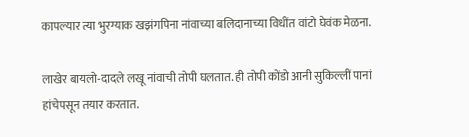कापल्यार त्या भुरग्याक खझंगपिना नांवाच्या बलिदानाच्या विधींत वांटो घेवंक मेळना.

लाखेर बायलो-दादले लखू नांवाची तोपी घलतात. ही तोपी कोंडो आनी सुकिल्लीं पानां हांचेपसून तयार करतात.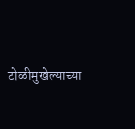टोळीमुखेल्याच्या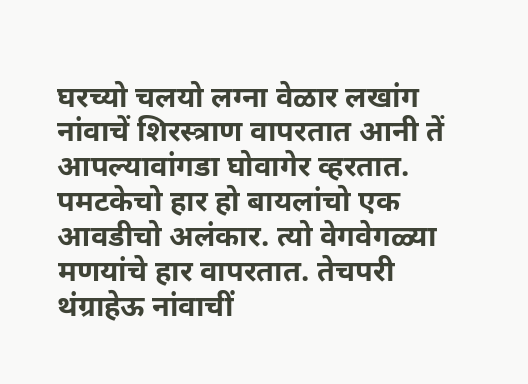घरच्यो चलयो लग्ना वेळार लखांग नांवाचें शिरस्त्राण वापरतात आनी तें आपल्यावांगडा घोवागेर व्हरतात. पमटकेचो हार हो बायलांचो एक आवडीचो अलंकार. त्यो वेगवेगळ्या मणयांचे हार वापरतात. तेचपरी थंग्राहेऊ नांवाचीं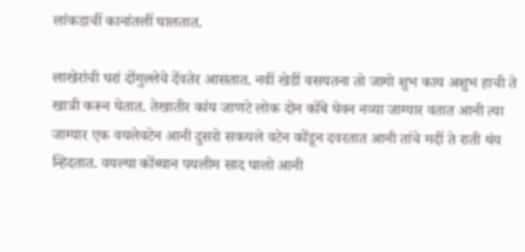लांकडाचीं कानांतलीं घालतात.

लाखेरांची घरां दोंगुल्लेचे देंवतेर आसतात. नवीं खेडीं वसयतना तो जागो शुभ काय अशुभ हाची ते खात्री करून घेतात. तेखातीर कांय जाणटे लोक दोन कोंबे घेवन नव्या जाग्यार वतात आनी त्या जाग्यार एक वयलेवटेन आनी दुसरो सकयले वटेन कोंडून दवरतात आनी तांचे मदीं ते राती थंय न्हिदतात. वयल्या कोंब्यान पयलीम साद घालो आनी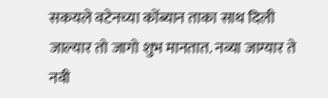सकयले वटेनच्या कोंब्यान ताका साथ दिली जाल्यार तो जागो शुभ मानतात. नव्या जाग्यार ते नवी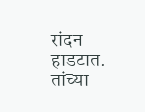रांदन हाडटात. तांच्या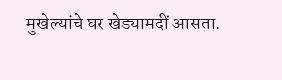मुखेल्यांचे घर खेड्यामदीं आसता.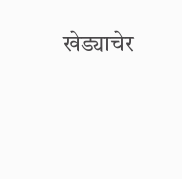खेड्याचेर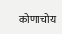कोणाचोय